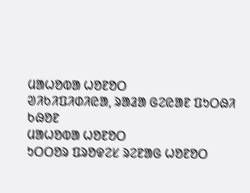ᱢᱟᱦᱚᱵᱟ ᱦᱚᱱᱚᱛ
ᱣᱤᱠᱤᱯᱤᱰᱤᱭᱟ, ᱨᱟᱲᱟ ᱜᱮᱭᱟᱱ ᱯᱩᱛᱷᱤ ᱠᱷᱚᱱ
ᱢᱟᱦᱚᱵᱟ ᱦᱚᱱᱚᱛ
ᱩᱛᱛᱚᱨ ᱯᱨᱚᱫᱮᱥ ᱨᱮᱱᱟᱜ ᱦᱚᱱᱚᱛ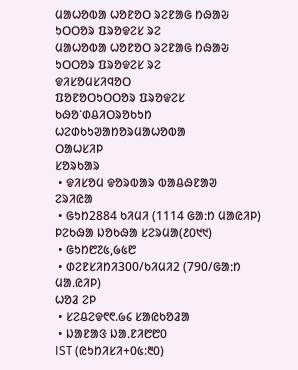ᱢᱟᱦᱚᱵᱟ ᱦᱚᱱᱚᱛ ᱨᱮᱱᱟᱜ ᱴᱷᱟᱶ ᱩᱛᱛᱚᱨ ᱯᱨᱚᱫᱮᱥ ᱨᱮ
ᱢᱟᱦᱚᱵᱟ ᱦᱚᱱᱚᱛ ᱨᱮᱱᱟᱜ ᱴᱷᱟᱶ ᱩᱛᱛᱚᱨ ᱯᱨᱚᱫᱮᱥ ᱨᱮ
ᱫᱤᱥᱚᱢᱥᱤᱧᱚᱛ
ᱯᱚᱱᱚᱛᱩᱛᱛᱚᱨ ᱯᱨᱚᱫᱮᱥ
ᱠᱷᱚᱸᱰᱪᱤᱛᱨᱚᱠᱩᱴ
ᱦᱮᱰᱠᱩᱣᱟᱴᱚᱨᱢᱟᱦᱚᱵᱟ
ᱛᱟᱦᱥᱤᱞ
ᱥᱚᱨᱠᱟᱨ
 • ᱫᱤᱥᱚᱢ ᱫᱚᱨᱵᱟᱨ ᱵᱟᱪᱷᱱᱟᱣ
ᱮᱨᱤᱭᱟ
 • ᱜᱩᱴ2884 ᱠᱤᱢᱤ (1114 ᱜᱟᱺᱴ ᱢᱟᱭᱤᱞ)
ᱞᱮᱠᱷᱟ ᱡᱚᱠᱷᱟ ᱥᱮᱨᱢᱟ(᱒᱐᱑᱑)
 • ᱜᱩᱴ᱘᱗᱕,᱙᱕᱘
 • ᱰᱮᱱᱥᱤᱴᱤ300/ᱠᱤᱢᱤ2 (790/ᱜᱟᱺᱴ ᱢᱟᱹᱭᱤᱞ)
ᱦᱚᱲ ᱮᱞ
 • ᱥᱮᱪᱮᱫ᱖᱖.᱙᱔ ᱥᱟᱭᱠᱚᱲᱟ
 • ᱡᱟᱱᱟᱝ ᱡᱟᱹᱱᱤ᱘᱘᱐
IST (ᱭᱩᱴᱤᱥᱤ+᱐᱕:᱓᱐)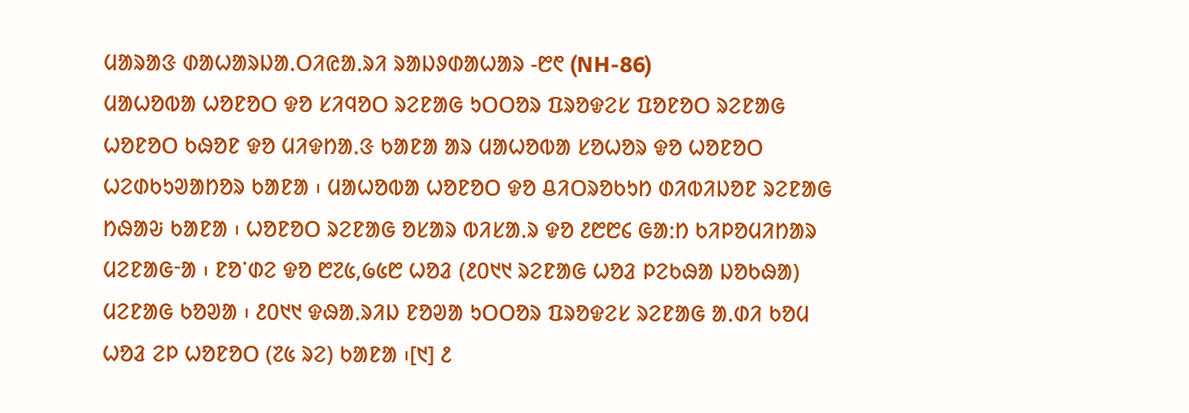ᱢᱟᱨᱟᱝ ᱰᱟᱦᱟᱨᱡᱟᱹᱛᱤᱭᱟᱹᱨᱤ ᱨᱟᱡᱽᱰᱟᱦᱟᱨ -᱘᱖ (NH-86)
ᱢᱟᱦᱚᱵᱟ ᱦᱚᱱᱚᱛ ᱫᱚ ᱥᱤᱧᱚᱛ ᱨᱮᱱᱟᱜ ᱩᱛᱛᱚᱨ ᱯᱨᱚᱫᱮᱥ ᱯᱚᱱᱚᱛ ᱨᱮᱱᱟᱜ ᱦᱚᱱᱚᱛ ᱠᱷᱚᱱ ᱫᱚ ᱢᱤᱫᱴᱟᱹᱝ ᱠᱟᱱᱟ ᱟᱨ ᱢᱟᱦᱚᱵᱟ ᱥᱚᱦᱚᱨ ᱫᱚ ᱦᱚᱱᱚᱛ ᱦᱮᱰᱠᱩᱣᱟᱴᱚᱨ ᱠᱟᱱᱟ ᱾ ᱢᱟᱦᱚᱵᱟ ᱦᱚᱱᱚᱛ ᱫᱚ ᱪᱤᱛᱨᱚᱠᱩᱴ ᱰᱤᱵᱤᱡᱚᱱ ᱨᱮᱱᱟᱜ ᱴᱷᱟᱶ ᱠᱟᱱᱟ ᱾ ᱦᱚᱱᱚᱛ ᱨᱮᱱᱟᱜ ᱚᱥᱟᱨ ᱵᱤᱥᱟᱹᱨ ᱫᱚ ᱒᱘᱘᱔ ᱜᱟᱺᱴ ᱠᱤᱞᱚᱢᱤᱴᱟᱨ ᱢᱮᱱᱟᱜᱼᱟ ᱾ ᱱᱚᱸᱰᱮ ᱫᱚ ᱘᱗᱕,᱙᱕᱘ ᱦᱚᱲ (᱒᱐᱑᱑ ᱨᱮᱱᱟᱜ ᱦᱚᱲ ᱞᱮᱠᱷᱟ ᱡᱚᱠᱷᱟ) ᱢᱮᱱᱟᱜ ᱠᱚᱣᱟ ᱾ ᱒᱐᱑᱑ ᱫᱷᱟᱹᱨᱤᱡ ᱱᱚᱣᱟ ᱩᱛᱛᱚᱨ ᱯᱨᱚᱫᱮᱥ ᱨᱮᱱᱟᱜ ᱟᱹᱰᱤ ᱠᱚᱢ ᱦᱚᱲ ᱮᱞ ᱦᱚᱱᱚᱛ (᱗᱕ ᱨᱮ) ᱠᱟᱱᱟ ᱾[᱑] ᱒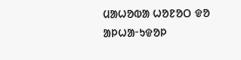ᱢᱟᱦᱚᱵᱟ ᱦᱚᱱᱚᱛ ᱫᱚ ᱟᱞᱦᱟᱼᱩᱫᱚᱞ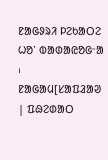ᱱᱟᱜᱽᱨᱤ ᱞᱮᱠᱟᱛᱮ ᱦᱚᱸ ᱵᱟᱰᱟᱭᱚᱜᱼᱟ ᱾
ᱱᱟᱜᱟᱢ[ᱥᱟᱯᱲᱟᱣ | ᱯᱷᱮᱰᱟᱛ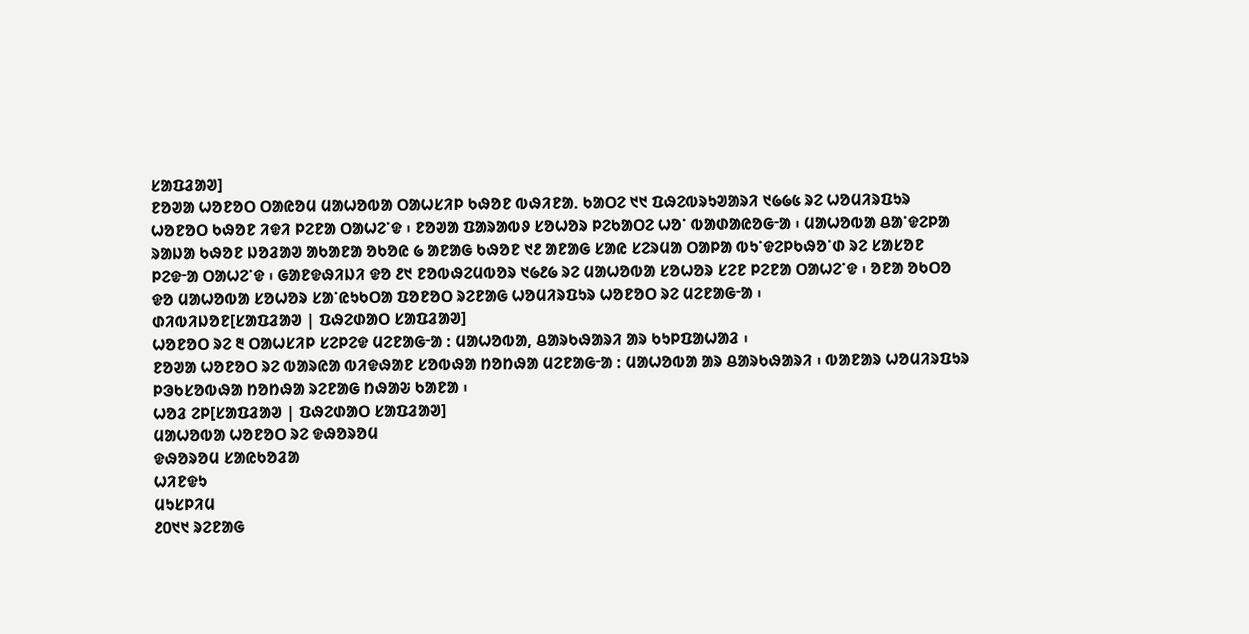ᱥᱟᱯᱲᱟᱣ]
ᱱᱚᱣᱟ ᱦᱚᱱᱚᱛ ᱛᱟᱭᱚᱢ ᱢᱟᱦᱚᱵᱟ ᱛᱟᱦᱥᱤᱞ ᱠᱷᱚᱱ ᱵᱷᱤᱱᱟᱹ ᱠᱟᱛᱮ ᱑᱑ ᱯᱷᱮᱵᱨᱩᱣᱟᱨᱤ ᱑᱙᱙᱕ ᱨᱮ ᱦᱚᱢᱤᱨᱯᱩᱨ ᱦᱚᱱᱚᱛ ᱠᱷᱚᱱ ᱤᱫᱤ ᱞᱮᱱᱟ ᱛᱟᱦᱮᱸᱫ ᱾ ᱱᱚᱣᱟ ᱯᱟᱨᱟᱵᱽ ᱥᱚᱦᱚᱨ ᱞᱮᱠᱟᱛᱮ ᱦᱚᱸ ᱵᱟᱰᱟᱭᱚᱜᱼᱟ ᱾ ᱢᱟᱦᱚᱵᱟ ᱪᱟᱸᱫᱮᱞᱟ ᱨᱟᱡᱟ ᱠᱷᱚᱱ ᱡᱚᱲᱟᱣ ᱟᱠᱟᱱᱟ ᱚᱠᱚᱭ ᱙ ᱟᱱᱟᱜ ᱠᱷᱚᱱ ᱑᱒ ᱟᱱᱟᱜ ᱥᱟᱭ ᱥᱮᱨᱢᱟ ᱛᱟᱞᱟ ᱵᱩᱸᱫᱮᱞᱠᱷᱚᱸᱰ ᱨᱮ ᱥᱟᱥᱚᱱ ᱞᱮᱫᱼᱟ ᱛᱟᱦᱮᱸᱫ ᱾ ᱜᱟᱱᱫᱷᱤᱡᱤ ᱫᱚ ᱒᱑ ᱱᱚᱵᱷᱮᱢᱵᱚᱨ ᱑᱙᱒᱙ ᱨᱮ ᱢᱟᱦᱚᱵᱟ ᱥᱚᱦᱚᱨ ᱥᱮᱱ ᱞᱮᱱᱟ ᱛᱟᱦᱮᱸᱫ ᱾ ᱚᱱᱟ ᱚᱠᱛᱚ ᱫᱚ ᱢᱟᱦᱚᱵᱟ ᱥᱚᱦᱚᱨ ᱥᱟᱸᱭᱩᱠᱛᱟ ᱯᱚᱱᱚᱛ ᱨᱮᱱᱟᱜ ᱦᱚᱢᱤᱨᱯᱩᱨ ᱦᱚᱱᱚᱛ ᱨᱮ ᱢᱮᱱᱟᱜᱼᱟ ᱾
ᱰᱤᱵᱤᱡᱚᱱ[ᱥᱟᱯᱲᱟᱣ | ᱯᱷᱮᱰᱟᱛ ᱥᱟᱯᱲᱟᱣ]
ᱦᱚᱱᱚᱛ ᱨᱮ ᱓ ᱛᱟᱦᱥᱤᱞ ᱥᱮᱞᱮᱫ ᱢᱮᱱᱟᱜᱼᱟ : ᱢᱟᱦᱚᱵᱟ, ᱪᱟᱨᱠᱷᱟᱨᱤ ᱟᱨ ᱠᱩᱞᱯᱟᱦᱟᱲ ᱾
ᱱᱚᱣᱟ ᱦᱚᱱᱚᱛ ᱨᱮ ᱵᱟᱨᱭᱟ ᱵᱤᱫᱷᱟᱱ ᱥᱚᱵᱷᱟ ᱴᱚᱴᱷᱟ ᱢᱮᱱᱟᱜᱼᱟ : ᱢᱟᱦᱚᱵᱟ ᱟᱨ ᱪᱟᱨᱠᱷᱟᱨᱤ ᱾ ᱵᱟᱱᱟᱨ ᱦᱚᱢᱤᱨᱯᱩᱨ ᱞᱳᱠᱥᱚᱵᱷᱟ ᱴᱚᱴᱷᱟ ᱨᱮᱱᱟᱜ ᱴᱷᱟᱶ ᱠᱟᱱᱟ ᱾
ᱦᱚᱲ ᱮᱞ[ᱥᱟᱯᱲᱟᱣ | ᱯᱷᱮᱰᱟᱛ ᱥᱟᱯᱲᱟᱣ]
ᱢᱟᱦᱚᱵᱟ ᱦᱚᱱᱚᱛ ᱨᱮ ᱫᱷᱚᱨᱚᱢ
ᱫᱷᱚᱨᱚᱢ ᱥᱟᱭᱠᱚᱲᱟ
ᱦᱤᱱᱫᱩ
ᱢᱩᱥᱞᱤᱢ
᱒᱐᱑᱑ ᱨᱮᱱᱟᱜ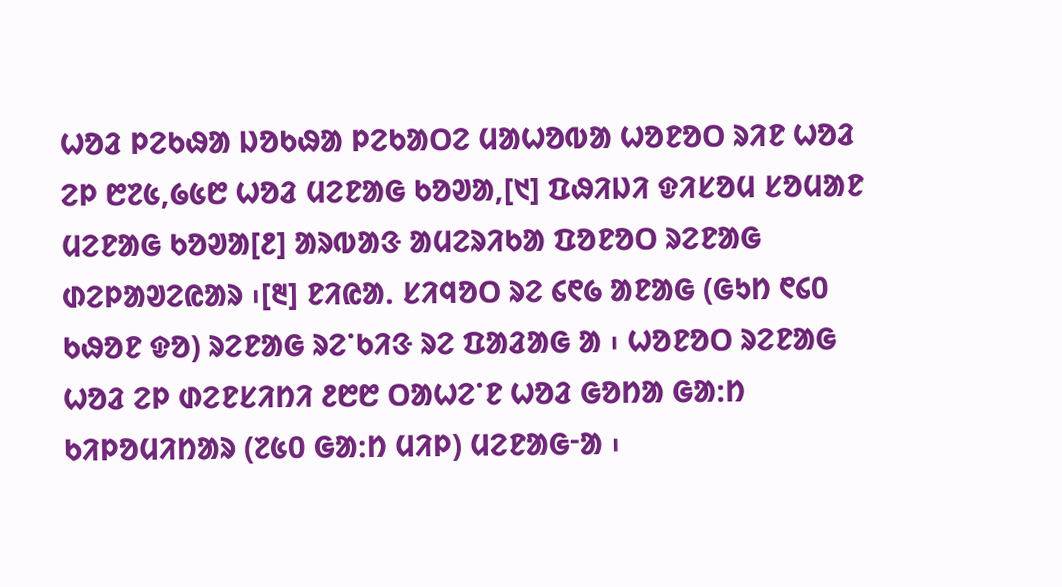ᱦᱚᱲ ᱞᱮᱠᱷᱟ ᱡᱚᱠᱷᱟ ᱞᱮᱠᱟᱛᱮ ᱢᱟᱦᱚᱵᱟ ᱦᱚᱱᱚᱛ ᱨᱤᱱ ᱦᱚᱲ ᱮᱞ ᱘᱗᱕,᱙᱕᱘ ᱦᱚᱲ ᱢᱮᱱᱟᱜ ᱠᱚᱣᱟ,[᱑] ᱯᱷᱤᱡᱤ ᱫᱤᱥᱚᱢ ᱥᱚᱢᱟᱱ ᱢᱮᱱᱟᱜ ᱠᱚᱣᱟ[᱒] ᱟᱨᱵᱟᱝ ᱟᱢᱮᱨᱤᱠᱟ ᱯᱚᱱᱚᱛ ᱨᱮᱱᱟᱜ ᱰᱮᱞᱟᱣᱮᱭᱟᱨ ᱾[᱓] ᱱᱤᱭᱟᱹ ᱥᱤᱧᱚᱛ ᱨᱮ ᱔᱖᱙ ᱟᱱᱟᱜ (ᱜᱩᱴ ᱖᱔᱐ ᱠᱷᱚᱱ ᱫᱚ) ᱨᱮᱱᱟᱜ ᱨᱮᱸᱠᱤᱝ ᱨᱮ ᱯᱟᱲᱟᱜ ᱟ ᱾ ᱦᱚᱱᱚᱛ ᱨᱮᱱᱟᱜ ᱦᱚᱲ ᱮᱞ ᱰᱮᱱᱥᱤᱴᱤ ᱒᱘᱘ ᱛᱟᱦᱮᱸᱱ ᱦᱚᱲ ᱜᱚᱴᱟ ᱜᱟᱺᱴ ᱠᱤᱞᱚᱢᱤᱴᱟᱨ (᱗᱕᱐ ᱜᱟᱺᱴ ᱢᱤᱞ) ᱢᱮᱱᱟᱜᱼᱟ ᱾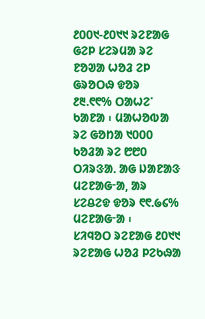᱒᱐᱐᱑-᱒᱐᱑᱑ ᱨᱮᱱᱟᱜ ᱜᱮᱞ ᱥᱮᱨᱢᱟ ᱨᱮ ᱱᱚᱣᱟ ᱦᱚᱲ ᱮᱞ ᱜᱨᱚᱛᱷ ᱫᱚᱨ ᱒᱓.᱖᱖% ᱛᱟᱦᱮᱸ ᱠᱟᱱᱟ ᱾ ᱢᱟᱦᱚᱵᱟ ᱨᱮ ᱜᱚᱴᱟ ᱑᱐᱐᱐ ᱠᱚᱲᱟ ᱨᱮ ᱘᱘᱐ ᱛᱤᱨᱝᱟᱹ ᱟᱜ ᱡᱟᱱᱟᱝ ᱢᱮᱱᱟᱜᱼᱟ, ᱟᱨ ᱥᱮᱪᱮᱫ ᱫᱚᱨ ᱖᱖.᱙᱔% ᱢᱮᱱᱟᱜᱼᱟ ᱾
ᱥᱤᱧᱚᱛ ᱨᱮᱱᱟᱜ ᱒᱐᱑᱑ ᱨᱮᱱᱟᱜ ᱦᱚᱲ ᱞᱮᱠᱷᱟ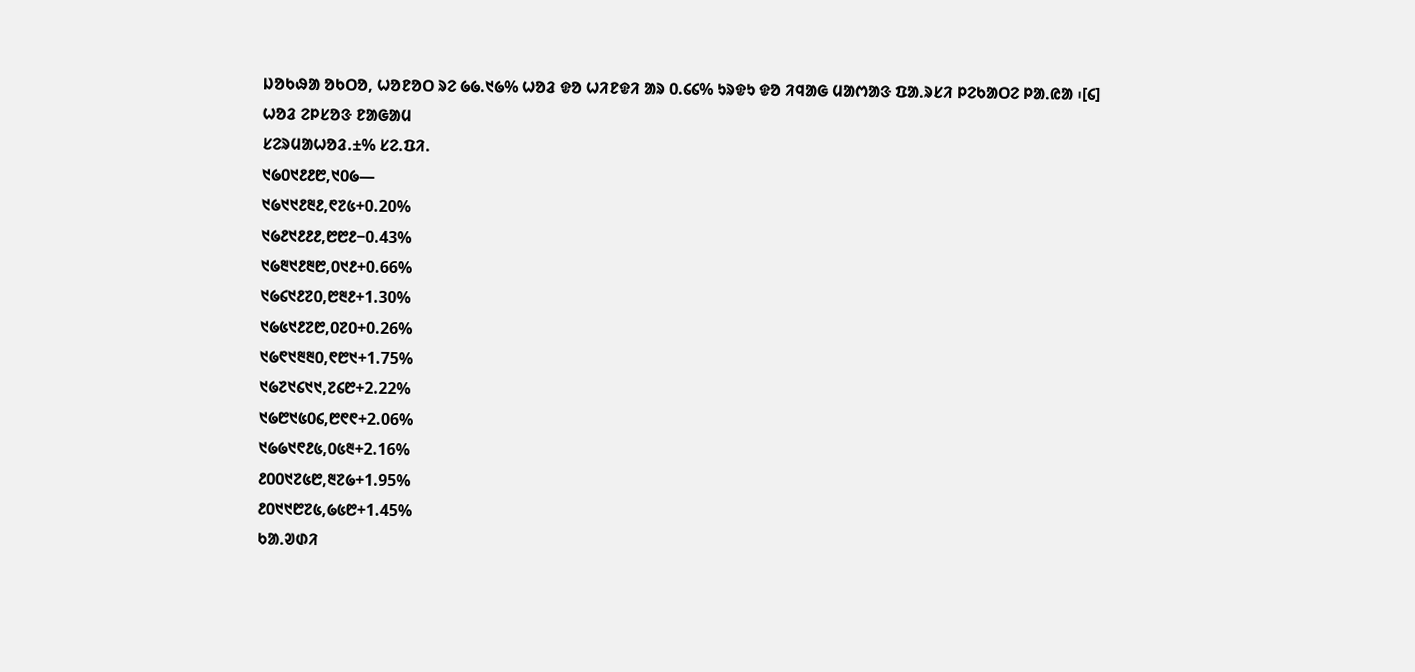ᱡᱚᱠᱷᱟ ᱚᱠᱛᱚ, ᱦᱚᱱᱚᱛ ᱨᱮ ᱙᱙.᱑᱙% ᱦᱚᱲ ᱫᱚ ᱦᱤᱱᱫᱤ ᱟᱨ ᱐.᱔᱔% ᱩᱨᱫᱩ ᱫᱚ ᱤᱧᱟᱜ ᱢᱟᱬᱟᱝ ᱯᱟᱹᱨᱥᱤ ᱞᱮᱠᱟᱛᱮ ᱞᱟᱹᱭᱟ ᱾[᱔]
ᱦᱚᱲ ᱮᱞᱥᱚᱝ ᱱᱟᱜᱟᱢ
ᱥᱮᱨᱢᱟᱦᱚᱲ.±% ᱥᱮ.ᱯᱤ.
᱑᱙᱐᱑᱒᱒᱘,᱑᱐᱙—
᱑᱙᱑᱑᱒᱓᱒,᱖᱗᱕+0.20%
᱑᱙᱒᱑᱒᱒᱒,᱘᱘᱒−0.43%
᱑᱙᱓᱑᱒᱓᱘,᱐᱑᱒+0.66%
᱑᱙᱔᱑᱒᱗᱐,᱘᱓᱒+1.30%
᱑᱙᱕᱑᱒᱗᱘,᱐᱗᱐+0.26%
᱑᱙᱖᱑᱓᱓᱐,᱖᱘᱑+1.75%
᱑᱙᱗᱑᱔᱑᱑,᱗᱔᱘+2.22%
᱑᱙᱘᱑᱕᱐᱔,᱘᱖᱖+2.06%
᱑᱙᱙᱑᱖᱒᱕,᱐᱕᱓+2.16%
᱒᱐᱐᱑᱗᱕᱘,᱓᱗᱙+1.95%
᱒᱐᱑᱑᱘᱗᱕,᱙᱕᱘+1.45%
ᱠᱟᱹᱣᱰᱤ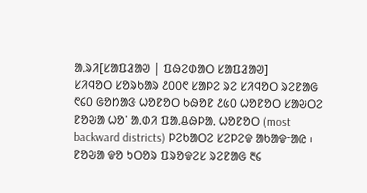ᱟᱹᱨᱤ[ᱥᱟᱯᱲᱟᱣ | ᱯᱷᱮᱰᱟᱛ ᱥᱟᱯᱲᱟᱣ]
ᱥᱤᱧᱚᱛ ᱥᱚᱨᱠᱟᱨ ᱒᱐᱐᱖ ᱥᱟᱞᱮ ᱨᱮ ᱥᱤᱧᱚᱛ ᱨᱮᱱᱟᱜ ᱖᱔᱐ ᱜᱚᱴᱟᱝ ᱦᱚᱱᱚᱛ ᱠᱷᱚᱱ ᱒᱕᱐ ᱦᱚᱱᱚᱛ ᱥᱟᱶᱛᱮ ᱱᱚᱶᱟ ᱦᱚᱸ ᱟᱹᱰᱤ ᱯᱟᱹᱪᱷᱞᱟᱹ ᱦᱚᱱᱚᱛ (most backward districts) ᱞᱮᱠᱟᱛᱮ ᱥᱮᱞᱮᱫ ᱟᱠᱟᱫᱼᱟᱭ ᱾ ᱱᱚᱶᱟ ᱫᱚ ᱩᱛᱚᱨ ᱯᱨᱚᱫᱮᱥ ᱨᱮᱱᱟᱜ ᱓᱔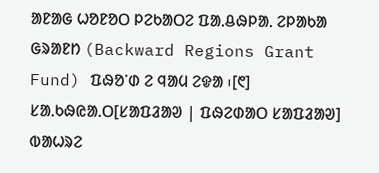ᱟᱱᱟᱜ ᱦᱚᱱᱚᱛ ᱞᱮᱠᱟᱛᱮ ᱯᱟᱹᱪᱷᱞᱟᱹ ᱮᱞᱟᱠᱟ ᱜᱨᱟᱱᱴ (Backward Regions Grant Fund) ᱯᱷᱚᱸᱰ ᱮ ᱧᱟᱢ ᱮᱫᱟ ᱾[᱖]
ᱥᱟᱹᱠᱷᱭᱟᱹᱛ[ᱥᱟᱯᱲᱟᱣ | ᱯᱷᱮᱰᱟᱛ ᱥᱟᱯᱲᱟᱣ]
ᱵᱟᱦᱨᱮ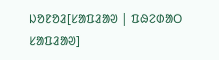ᱡᱚᱱᱚᱲ[ᱥᱟᱯᱲᱟᱣ | ᱯᱷᱮᱰᱟᱛ ᱥᱟᱯᱲᱟᱣ]